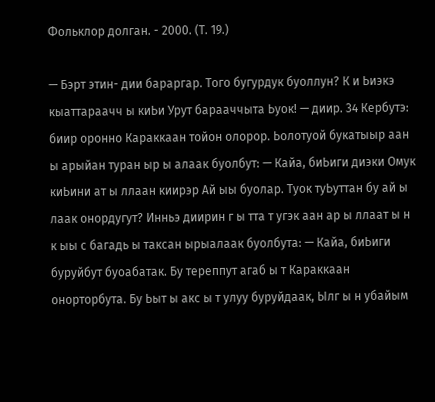Фольклор долган. - 2000. (Т. 19.)

— Бэрт этин- дии бараргар. Того бугурдук буоллун? К и Ьиэкэ кыаттараачч ы киЬи Урут барааччыта Ьуок! — диир. 34 Кербутэ: биир оронно Караккаан тойон олорор. Ьолотуой букатыыр аан ы арыйан туран ыр ы алаак буолбут: — Кайа, биЬиги диэки Омук киЬини ат ы ллаан киирэр Ай ыы буолар. Туок туЬуттан бу ай ы лаак онордугут? Инньэ диирин г ы тта т угэк аан ар ы ллаат ы н к ыы с багадь ы таксан ырыалаак буолбута: — Кайа, биЬиги буруйбут буоабатак. Бу тереппут агаб ы т Караккаан онорторбута. Бу Ьыт ы акс ы т улуу буруйдаак, Ылг ы н убайым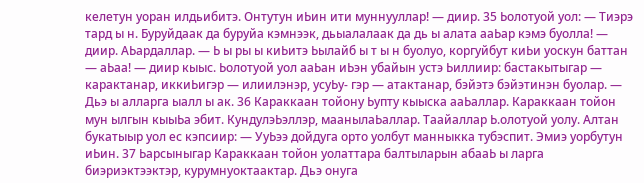келетун уоран илдьибитэ. Онтутун иЬин ити муннууллар! — диир. 35 Ьолотуой уол: — Тиэрэ тард ы н. Буруйдаак да буруйа кэмнээк, дьыалалаак да дь ы алата ааЬар кэмэ буолла! — диир. АЬардаллар. — Ь ы ры ы киЬитэ Ьылайб ы т ы н буолуо, коргуйбут киЬи уоскун баттан — аЬаа! — диир кыыс. Ьолотуой уол ааЬан иЬэн убайын устэ Ьиллиир: бастакытыгар — карактанар, иккиЬигэр — илиилэнэр, усуЬу- гэр — атактанар, бэйэтэ бэйэтинэн буолар. — Дьэ ы алларга ыалл ы ак. 36 Караккаан тойону Ьупту кыыска ааЬаллар. Караккаан тойон мун ылгын кыыЬа эбит. КундулэЬэллэр, маанылаЬаллар. Таайаллар Ь.олотуой уолу. Алтан букатыыр уол ес кэпсиир: — УуЬээ дойдуга орто уолбут манныкка тубэспит. Эмиэ уорбутун иЬин. 37 Ьарсыныгар Караккаан тойон уолаттара балтыларын абааЬ ы ларга биэриэктээктэр, курумнуоктаактар. Дьэ онуга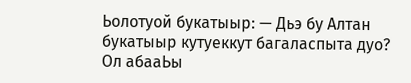Ьолотуой букатыыр: — Дьэ бу Алтан букатыыр кутуеккут багаласпыта дуо? Ол абааЬы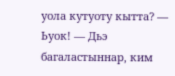уола кутуоту кытта? — Ьуок! — Дьэ багаластыннар, ким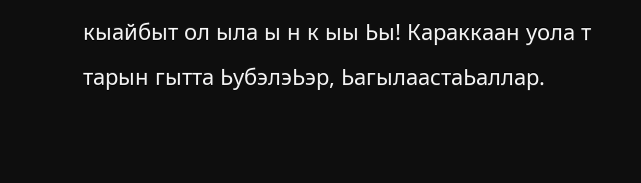кыайбыт ол ыла ы н к ыы Ьы! Караккаан уола т тарын гытта ЬубэлэЬэр, ЬагылаастаЬаллар.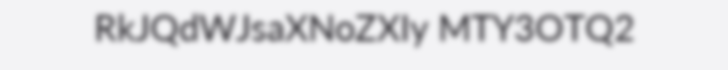RkJQdWJsaXNoZXIy MTY3OTQ2